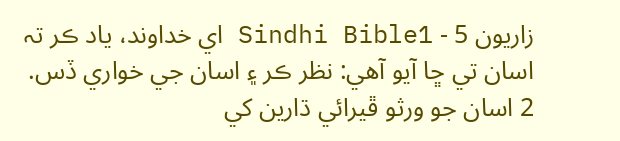زاريون 5 - Sindhi Bible1 اي خداوند، ياد ڪر تہ اسان تي ڇا آيو آهي: نظر ڪر ۽ اسان جي خواري ڏس. 2 اسان جو ورثو ڦيرائي ڌارين کي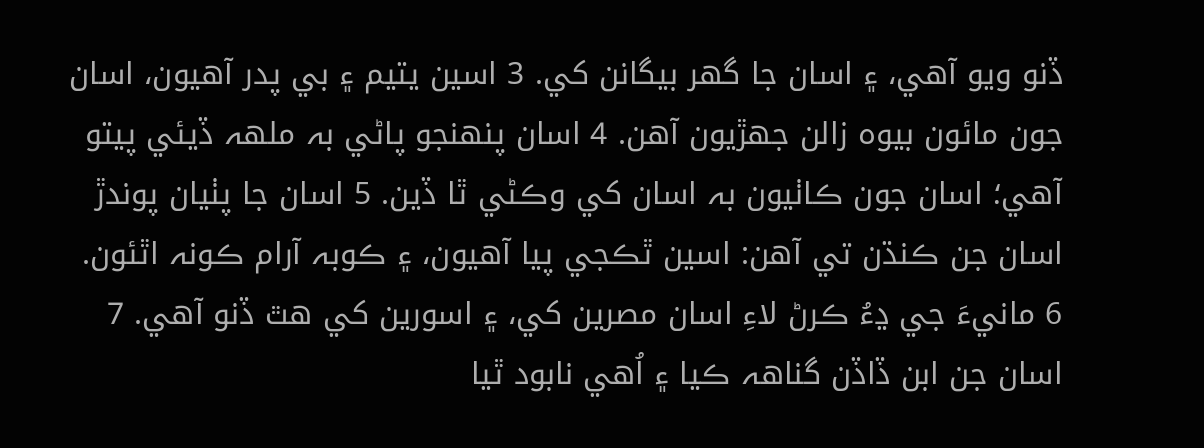ڏنو ويو آهي، ۽ اسان جا گهر بيگانن کي. 3 اسين يتيم ۽ بي پدر آهيون، اسان جون مائون بيوہ زالن جهڙيون آهن. 4 اسان پنهنجو پاڻي بہ ملهہ ڏيئي پيتو آهي؛ اسان جون ڪاٺيون بہ اسان کي وڪڻي ٿا ڏين. 5 اسان جا پٺيان پوندڙ اسان جن ڪنڌن تي آهن: اسين ٿڪجي پيا آهيون، ۽ ڪوبہ آرام ڪونہ اٿئون. 6 مانيءَ جي ڍءُ ڪرڻ لاءِ اسان مصرين کي، ۽ اسورين کي هٿ ڏنو آهي. 7 اسان جن ابن ڏاڏن گناهہ ڪيا ۽ اُهي نابود ٿيا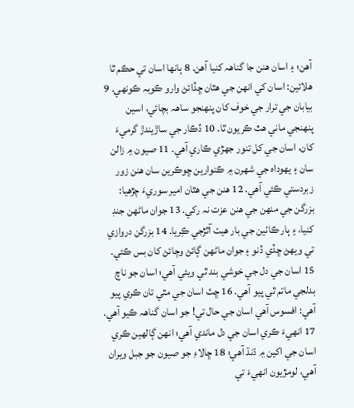آهن؛ ۽ اسان هنن جا گناهہ کنيا آهن. 8 ٻانها اسان تي حڪم ٿا هلائين: اسان کي انهن جي هٿان ڇڏائڻ وارو ڪوبہ ڪونهي. 9 بيابان جي ترار جي خوف کان پنهنجو ساهہ بچائي، اسين پنهنجي ماني هٿ ڪريون ٿا. 10 ڏڪار جي ساڙيندڙ گرميءَ کان، اسان جي کل تنور جهڙي ڪاري آهي. 11 صيون ۾ زالن سان ۽ يهوداہ جي شهرن ۾ ڪنوارين ڇوڪرين سان هنن زور زبردستي ڪئي آهي. 12 هنن جي هٿان امير سوريءَ چڙهيا: بزرگن جي منهن جي هنن عزت نہ رکي. 13 جوان ماڻهن جنڊ کنيا، ۽ ٻار ڪاٺين جي بار هيٺ آٿڙجي ڪِريا. 14 بزرگن دروازي تي ويهڻ ڇڏي ڏنو ۽ جوان ماڻهن ڳائڻ وڄائڻ کان بس ڪئي. 15 اسان جي دل جي خوشي بند ٿي ويئي آهي؛ اسان جو ناچ بدلجي ماتم ٿي پيو آهي. 16 ڇٽ اسان جي مٿي تان ڪري پيو آهي: افسوس آهي اسان جي حال تي! جو اسان گناهہ ڪيو آهي. 17 انهيءَ ڪري اسان جي دل ماندي آهي؛ انهن ڳالهين ڪري اسان جي اکين ۾ ڌنڌ آهي؛ 18 ڇالاءِ جو صيون جو جبل ويران آهي، لومڙيون انهيءَ تي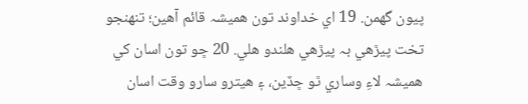پيون گهمن. 19 اي خداوند تون هميشہ قائم آهين؛ تنهنجو تخت پيڙهي بہ پيڙهي هلندو هلي. 20 ڇو تون اسان کي هميشہ لاءِ وساري ٿو ڇڏين، ۽ هيترو سارو وقت اسان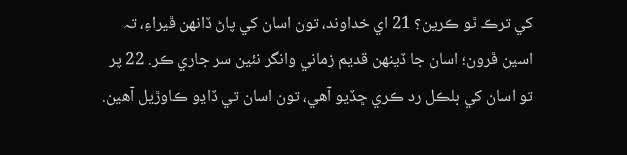کي ترڪ ٿو ڪرين؟ 21 اي خداوند، تون اسان کي پاڻ ڏانهن ڦيراءِ، تہ اسين ڦرون؛ اسان جا ڏينهن قديم زماني وانگر نئين سر جاري ڪر. 22 پر تو اسان کي بلڪل رد ڪري ڇڏيو آهي، تون اسان تي ڏاڍو ڪاوڙيل آهين.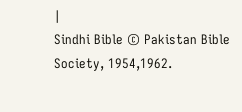|
Sindhi Bible © Pakistan Bible Society, 1954,1962.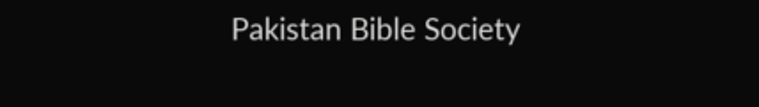Pakistan Bible Society